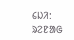᱔ᱡᱤ: ᱨᱮᱱᱟᱜ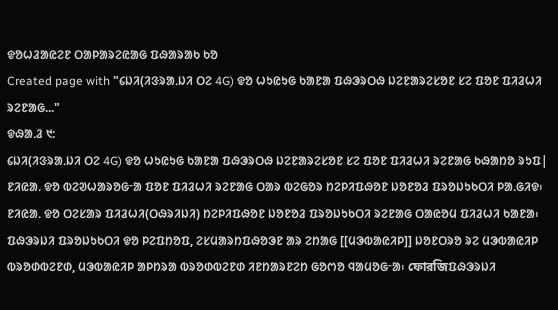ᱫᱚᱦᱲᱟᱭᱮᱱ ᱛᱟᱞᱟᱨᱮᱭᱟᱜ ᱯᱷᱟᱨᱟᱠ ᱠᱚ
Created page with "᱔ᱡᱤ(ᱤᱝᱨᱟᱹᱡᱤ ᱛᱮ 4G) ᱫᱚ ᱦᱩᱭᱩᱜ ᱠᱟᱱᱟ ᱯᱷᱳᱨᱛᱷ ᱡᱮᱱᱟᱨᱮᱥᱚᱱ ᱥᱮ ᱯᱚᱱ ᱯᱤᱲᱦᱤ ᱨᱮᱱᱟᱜ..."
ᱫᱷᱟᱹᱲ ᱑:
᱔ᱡᱤ(ᱤᱝᱨᱟᱹᱡᱤ ᱛᱮ 4G) ᱫᱚ ᱦᱩᱭᱩᱜ ᱠᱟᱱᱟ ᱯᱷᱳᱨᱛᱷ ᱡᱮᱱᱟᱨᱮᱥᱚᱱ ᱥᱮ ᱯᱚᱱ ᱯᱤᱲᱦᱤ ᱨᱮᱱᱟᱜ ᱠᱷᱟᱴᱚ ᱨᱩᱯ| ᱱᱤᱭᱟᱹ ᱫᱚ ᱵᱮᱣᱦᱟᱨᱚᱜᱼᱟ ᱯᱚᱱ ᱯᱤᱲᱦᱤ ᱨᱮᱱᱟᱜ ᱛᱟᱨ ᱵᱮᱜᱚᱨ ᱴᱮᱞᱤᱯᱷᱚᱱ ᱡᱚᱱᱚᱲ ᱯᱨᱚᱡᱩᱠᱛᱤ ᱞᱟᱹᱜᱤᱫ᱾ ᱱᱤᱭᱟᱹ ᱫᱚ ᱛᱮᱥᱟᱨ ᱯᱤᱲᱦᱤ(ᱛᱷᱨᱤᱡᱤ) ᱴᱮᱞᱤᱯᱷᱚᱱ ᱡᱚᱱᱚᱲ ᱯᱨᱚᱡᱩᱠᱛᱤ ᱨᱮᱱᱟᱜ ᱛᱟᱭᱚᱢ ᱯᱤᱲᱦᱤ ᱠᱟᱱᱟ᱾ ᱯᱷᱳᱨᱡᱤ ᱯᱨᱚᱡᱩᱠᱛᱤ ᱫᱚ ᱞᱮᱯᱴᱚᱯ, ᱮᱥᱢᱟᱨᱴᱯᱷᱚᱳᱱ ᱟᱨ ᱮᱴᱟᱜ [[ᱢᱳᱵᱟᱭᱤᱞ]] ᱡᱚᱱᱛᱨᱚ ᱨᱮ ᱢᱳᱵᱟᱭᱤᱞ ᱵᱨᱚᱰᱵᱮᱱᱰ, ᱢᱳᱵᱟᱭᱤᱞ ᱟᱞᱴᱨᱟ ᱵᱨᱚᱰᱵᱮᱱᱰ ᱤᱱᱴᱟᱨᱱᱮᱴ ᱜᱚᱬᱚ ᱧᱟᱢᱚᱜᱼᱟ᱾ ফোরজিᱯᱷᱳᱨᱡᱤ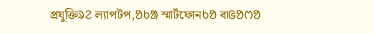প্রযুক্তিᱨᱮ ল্যাপটপ,ᱚᱠᱟ স্মার্টফোনᱠᱚ বাᱜᱚᱬᱚ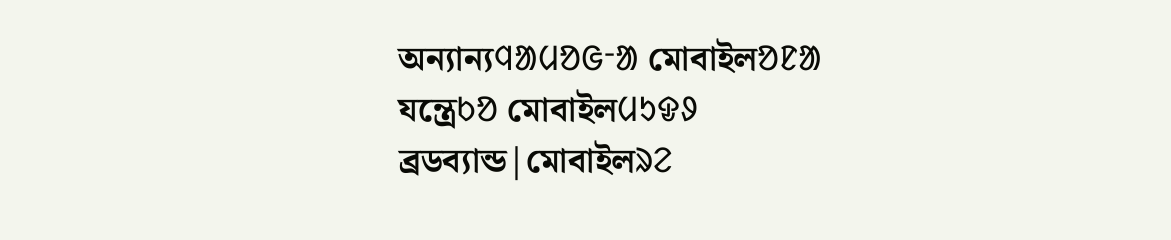অন্যান্যᱧᱟᱢᱚᱜᱼᱟ মোবাইলᱚᱱᱟ যন্ত্রেᱠᱚ মোবাইলᱢᱩᱫᱽ ব্রডব্যান্ড|মোবাইলᱨᱮ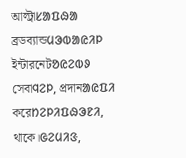আল্ট্রাᱥᱟᱯᱷᱟ ব্রডব্যান্ডᱢᱳᱵᱟᱭᱤᱞ ইন্টারনেটᱚᱭᱮᱵᱽ সেবাᱧᱮᱞ, প্রদানᱟᱭᱯᱤ করেᱴᱮᱞᱤᱯᱷᱳᱱᱤ, থাকে।ᱜᱮᱢᱤᱝ,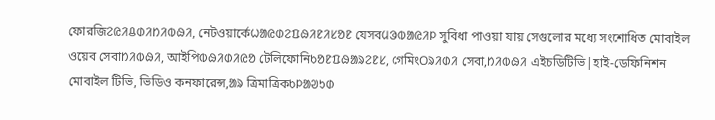ফোরজিᱮᱭᱤᱪᱰᱤᱴᱤᱵᱷᱤ, নেটওয়ার্কেᱦᱟᱭᱰᱮᱯᱷᱤᱱᱤᱥᱚᱱ যেসবᱢᱳᱵᱟᱭᱤᱞ সুবিধা পাওয়া যায় সেগুলোর মধ্যে সংশোধিত মোবাইল ওয়েব সেবাᱴᱤᱵᱷᱤ, আইপিᱵᱷᱤᱰᱤᱭᱚ টেলিফোনিᱠᱚᱱᱯᱷᱟᱨᱮᱱᱥ, গেমিংᱛᱨᱤᱰᱤ সেবা,ᱴᱤᱵᱷᱤ এইচডিটিভি|হাই-ডেফিনিশন মোবাইল টিভি, ভিডিও কনফারেন্স,ᱟᱨ ত্রিমাত্রিকᱠᱞᱟᱣᱩᱰ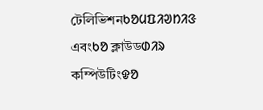টেলিভিশনᱠᱚᱢᱯᱤᱣᱴᱤᱝ এবংᱠᱚ ক্লাউডᱰᱤᱨ কম্পিউটিংᱫᱚ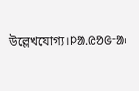উল্লেখযোগ্য।ᱞᱟᱹᱭᱚᱜᱼᱟ᱾